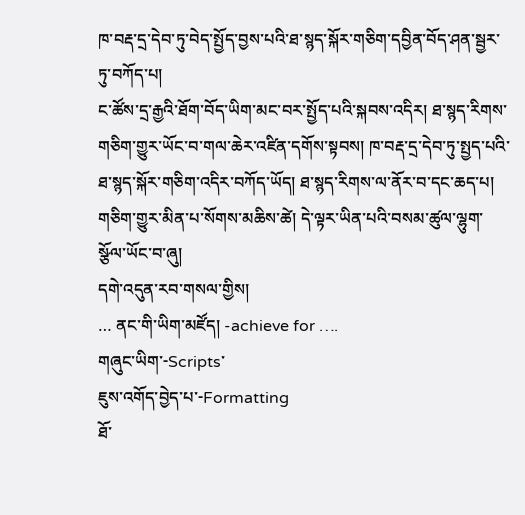ཁ་བརྡ་དྲ་དེབ་ཏུ་བེད་སྤྱོད་བྱས་པའི་ཐ་སྙད་སྐོར་གཅིག་དབྱིན་བོད་ཤན་སྦྱར་ཏུ་བཀོད་པ།
ང་ཚོས་དྲ་རྒྱའི་ཐོག་བོད་ཡིག་མང་བར་སྤྱོད་པའི་སྐབས་འདིར། ཐ་སྙད་རིགས་གཅིག་གྱུར་ཡོང་བ་གལ་ཆེར་འཛིན་དགོས་སྟབས། ཁ་བརྡ་དྲ་དེབ་ཏུ་སྤྱད་པའི་ཐ་སྙད་སྐོར་གཅིག་འདིར་བཀོད་ཡོད། ཐ་སྙད་རིགས་ལ་ནོར་བ་དང་ཆད་པ། གཅིག་གྱུར་མིན་པ་སོགས་མཆིས་ཚེ། དེ་ལྟར་ཡིན་པའི་བསམ་ཚུལ་ལྷུག་སྩོལ་ཡོང་བ་ཞུ།
དགེ་འདུན་རབ་གསལ་གྱིས།
… ནང་གི་ཡིག་མཛོད། -achieve for ….
གཞུང་ཡིག་-Scripts་
ཇུས་འགོད་བྱེད་པ་-Formatting
ཐོ་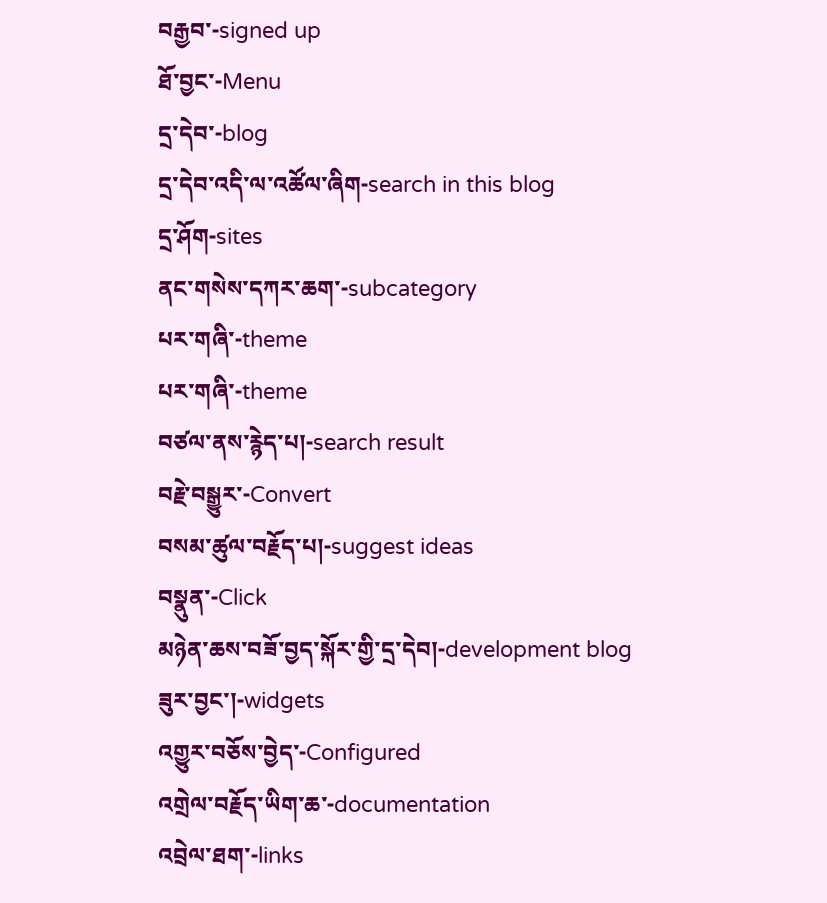བརྒྱབ་-signed up
ཐོ་བྱང་-Menu
དྲ་དེབ་-blog
དྲ་དེབ་འདི་ལ་འཚོལ་ཞིག-search in this blog
དྲ་ཤོག-sites
ནང་གསེས་དཀར་ཆག་-subcategory
པར་གཞི་-theme
པར་གཞི་-theme
བཙལ་ནས་རྙེད་པ།-search result
བརྗེ་བསྒྱུར་-Convert
བསམ་ཚུལ་བརྗོད་པ།-suggest ideas
བསྣུན་-Click
མཉེན་ཆས་བཟོ་བྱད་སྐོར་གྱི་དྲ་དེབ།-development blog
ཟུར་བྱང་།-widgets
འགྱུར་བཅོས་བྱེད་-Configured
འགྲེལ་བརྗོད་ཡིག་ཆ་-documentation
འབྲེལ་ཐག་-links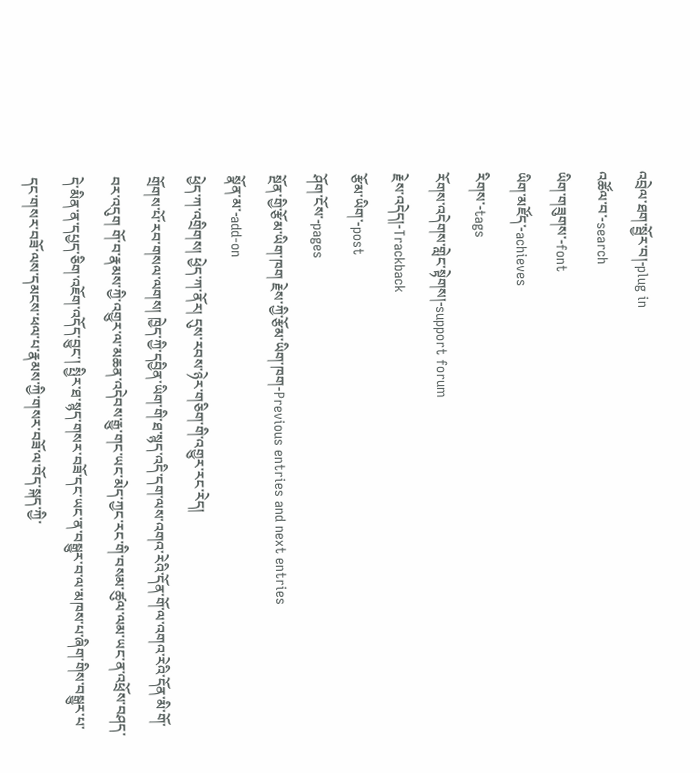འབྲེལ་ཐག་སྦྱོར་བ།-plug in
འཚོལ་བ་-search
ཡིག་གཟུགས་-font
ཡིག་མཛོད་-achieves
རིགས་-tags
རོགས་འདེགས་གླེང་སྟེགས།-support forum
རྗེས་འདེད།-Trackback
རྩོམ་ཡིག་-post
ཤོག་ངོས་-pages
སྔོན་གྱི་རྩོམ་ཡིག་ཁག རྗེས་ཀྱི་རྩོམ་ཡིག་ཁག-Previous entries and next entries
སྣོན་མ་-add-on
ཕྱེད་ཀ་འགྲིགས། ཕྱེད་ཀ་ནོར། དུས་རབས་ཉེར་གཅིག་གི་འགྱུར་རང་རེད།
གྲོགས་པོ་རབ་གསལ་ལགས། ཁྱེད་ཀྱི་དབྱིན་ཡིག་གི་ཐ་སྙད་འདི་དག་ལས་འགའ་རེའི་དོན་གོ་ལ་འགའ་རེའི་དོན་མི་གོ་བར་འདུག གོ་བ་རྣམས་ཀྱི་འགྱུར་ལ་མཆན་འདེབས་རྒྱུ་གང་ཡང་མེད་ཀྱང་རང་གི་བསམ་ཚུལ་ལམ་ཡང་ན་འཕྲོས་བཤད་དེ་མིན་ན་དཔྱད་ཅིག་འཇོག་འདོད་བྱུང་། སྤྱིར་ཐ་སྙད་གསར་བཟོ་དང་ཡང་ན་བསྒྱུར་བ་ལ་མཁས་པ་ཞིག་གིས་བསྒྱུར་པ་དང་གསར་བཟོ་ལས་དམངས་ཕལ་པ་རྣམས་ཀྱི་གསར་བཟོ་ལ་བོད་སྐད་ཀྱི་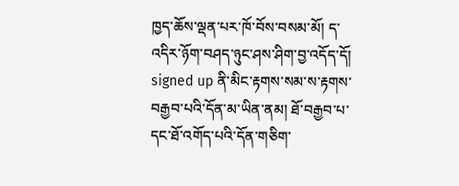ཁྱད་ཆོས་ལྡན་པར་ཁོ་བོས་བསམ་མོ། ད་འདིར་ཉོག་བཤད་ཉུང་ཤས་ཤིག་བྱ་འདོད་དོ།
signed up ནི་མིང་རྟགས་སམ་ས་རྟགས་བརྒྱབ་པའི་དོན་མ་ཡིན་ནམ། ཐོ་བརྒྱབ་པ་དང་ཐོ་འགོད་པའི་དོན་གཅིག་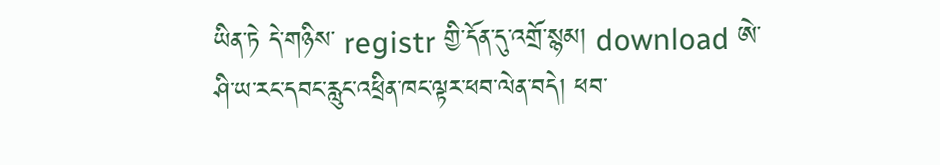ཡིན་ཏེ དེ་གཉིས་ registr གྱི་དོན་དུ་འགྲོ་སྙམ། download ཨེ་ཤི་ཡ་རང་དབང་རླུང་འཕྲིན་ཁང་ལྟར་ཕབ་ལེན་བདེ། ཕབ་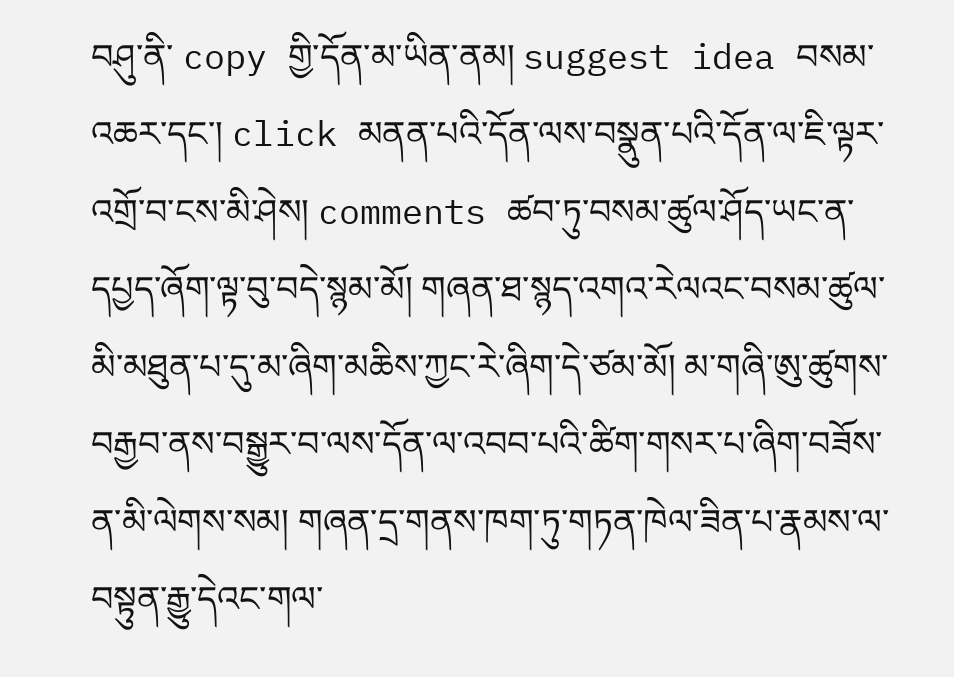བཤུ་ནི་ copy གྱི་དོན་མ་ཡིན་ནམ། suggest idea བསམ་འཆར་དང་། click མནན་པའི་དོན་ལས་བསྣུན་པའི་དོན་ལ་ཇི་ལྟར་འགྲོ་བ་ངས་མི་ཤེས། comments ཚབ་ཏུ་བསམ་ཚུལ་ཤོད་ཡང་ན་དཔྱད་ཞོག་ལྟ་བུ་བདེ་སྙམ་མོ། གཞན་ཐ་སྙད་འགའ་རེལའང་བསམ་ཚུལ་མི་མཐུན་པ་དུ་མ་ཞིག་མཆིས་ཀྱང་རེ་ཞིག་དེ་ཙམ་མོ། མ་གཞི་ཨུ་ཚུགས་བརྒྱབ་ནས་བསྒྱུར་བ་ལས་དོན་ལ་འབབ་པའི་ཚིག་གསར་པ་ཞིག་བཟོས་ན་མི་ལེགས་སམ། གཞན་དྲ་གནས་ཁག་ཏུ་གཏན་ཁེལ་ཟིན་པ་རྣམས་ལ་བསྟུན་རྒྱུ་དེའང་གལ་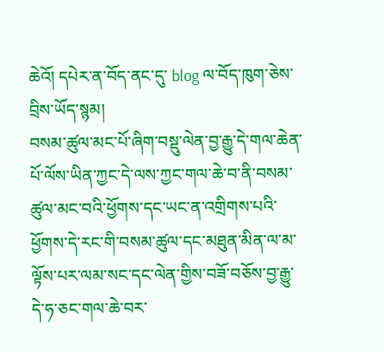ཆེའོ། དཔེར་ན་བོད་ནང་དུ་ blog ལ་བོད་ཁུག་ཅེས་བྲིས་ཡོད་སྙམ།
བསམ་ཚུལ་མང་པོ་ཞིག་བསྡུ་ལེན་བྱ་རྒྱུ་དེ་གལ་ཆེན་པོ་ལོས་ཡིན་ཀྱང་དེ་ལས་ཀྱང་གལ་ཆེ་བ་ནི་བསམ་ཚུལ་མང་བའི་ཕྱོགས་དང་ཡང་ན་འགྲིགས་པའི་ཕྱོགས་དེ་རང་གི་བསམ་ཚུལ་དང་མཐུན་མིན་ལ་མ་ལྟོས་པར་ལམ་སང་དང་ལེན་གྱིས་བཟོ་བཅོས་བྱ་རྒྱུ་དེ་ཧ་ཅང་གལ་ཆེ་བར་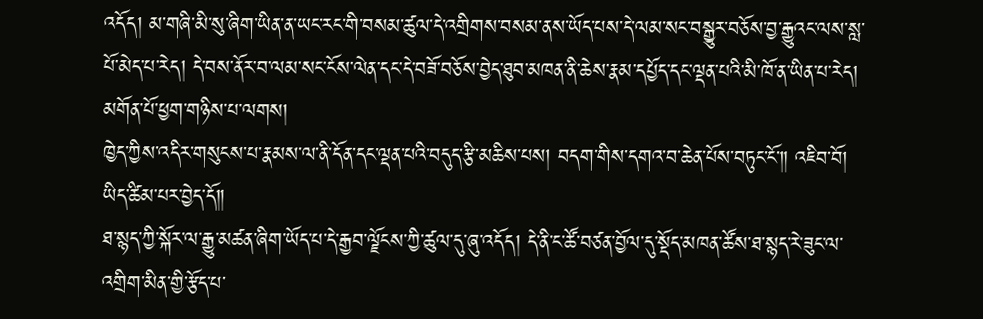འདོད། མ་གཞི་མི་སུ་ཞིག་ཡིན་ན་ཡང་རང་གི་བསམ་ཚུལ་དེ་འགྲིགས་བསམ་ནས་ཡོད་པས་དེ་ལམ་སང་བསྒྱུར་བཅོས་བྱ་རྒྱུའང་ལས་སླ་པོ་མེད་པ་རེད། དེ་བས་ནོར་བ་ལམ་སང་ངོས་ལེན་དང་དེ་བཟོ་བཅོས་བྱེད་ཐུབ་མཁན་ནི་ཆེས་རྣམ་དཔྱོད་དང་ལྡན་པའི་མི་ཁོ་ན་ཡིན་པ་རེད།
མགོན་པོ་ཕྱག་གཉིས་པ་ལགས།
ཁྱེད་ཀྱིས་འདིར་གསུངས་པ་རྣམས་ལ་ནི་དོན་དང་ལྡན་པའི་བདུད་རྩི་མཆིས་པས། བདག་གིས་དགའ་བ་ཆེན་པོས་བཏུང་ངོ་༎ འཇིབ་བོ། ཡིད་ཚིམ་པར་བྱེད་དོ༎
ཐ་སྙད་ཀྱི་སྐོར་ལ་རྒྱུ་མཚན་ཞིག་ཡོད་པ་དེ་རྒྱབ་ལྗོངས་ཀྱི་ཚུལ་དུ་ཞུ་འདོད། དེ་ནི་ང་ཚོ་བཙན་བྱོལ་དུ་སྡོད་མཁན་ཚོས་ཐ་སྙད་རེ་ཟུང་ལ་འགྲིག་མིན་གྱི་རྩོད་པ་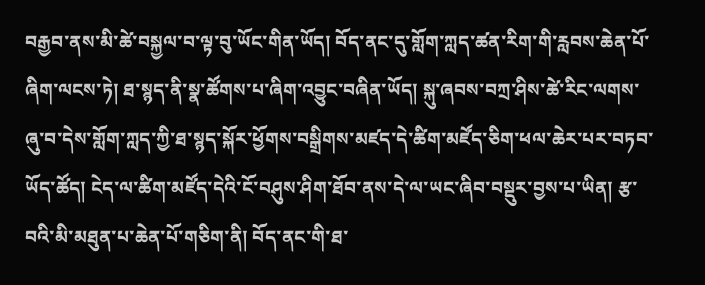བརྒྱབ་ནས་མི་ཚེ་བསྐྱལ་བ་ལྟ་བུ་ཡོང་གིན་ཡོད། བོད་ནང་དུ་གློག་ཀླད་ཚན་རིག་གི་རླབས་ཆེན་པོ་ཞིག་ལངས་ཏེ། ཐ་སྙད་ནི་སྣ་ཚོགས་པ་ཞིག་འབྱུང་བཞིན་ཡོད། སྐུ་ཞབས་བཀྲ་ཤིས་ཚེ་རིང་ལགས་ཞུ་བ་དེས་གློག་ཀླད་ཀྱི་ཐ་སྙད་སྐོར་ཕྱོགས་བསྒྲིགས་མཛད་དེ་ཚིག་མཛོད་ཅིག་ཕལ་ཆེར་པར་བཏབ་ཡོད་ཚོད། ངེད་ལ་ཚིག་མཛོད་དེའི་ངོ་བཤུས་ཤིག་ཐོབ་ནས་དེ་ལ་ཡང་ཞིབ་བསྡུར་བྱས་པ་ཡིན། རྩ་བའི་མི་མཐུན་པ་ཆེན་པོ་གཅིག་ནི། བོད་ནང་གི་ཐ་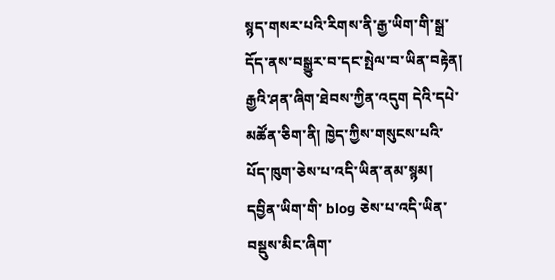སྙད་གསར་པའི་རིགས་ནི་རྒྱ་ཡིག་གི་སྒྲ་དོད་ནས་བསྒྱུར་བ་དང་སྤེལ་བ་ཡིན་བརྟེན། རྒྱའི་ཤན་ཞིག་ཐེབས་ཀྱིན་འདུག དེའི་དཔེ་མཚོན་ཅིག་ནི། ཁྱེད་ཀྱིས་གསུངས་པའི་པོད་ཁུག་ཅེས་པ་འདི་ཡིན་ནམ་སྙམ། དབྱིན་ཡིག་གི་ blog ཅེས་པ་འདི་ཡིན་བསྡུས་མིང་ཞིག་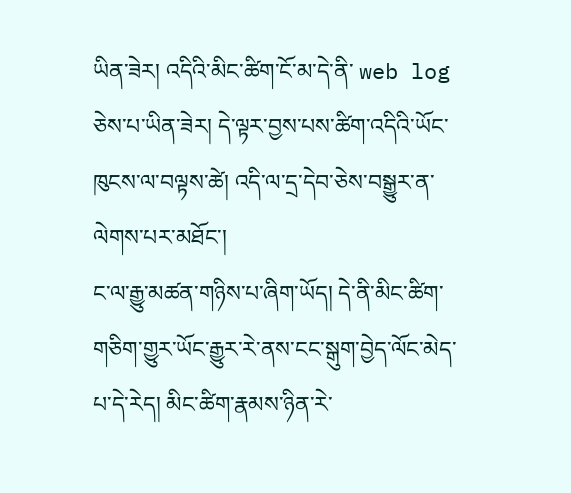ཡིན་ཟེར། འདིའི་མིང་ཚིག་ངོ་མ་དེ་ནི་ web log ཅེས་པ་ཡིན་ཟེར། དེ་ལྟར་བྱས་པས་ཚིག་འདིའི་ཡོང་ཁུངས་ལ་བལྟས་ཚེ། འདི་ལ་དྲ་དེབ་ཅེས་བསྒྱུར་ན་ལེགས་པར་མཐོང་།
ང་ལ་རྒྱུ་མཚན་གཉིས་པ་ཞིག་ཡོད། དེ་ནི་མིང་ཚིག་གཅིག་གྱུར་ཡོང་རྒྱུར་རེ་ནས་ངང་སྒུག་བྱེད་ལོང་མེད་པ་དེ་རེད། མིང་ཚིག་རྣམས་ཉིན་རེ་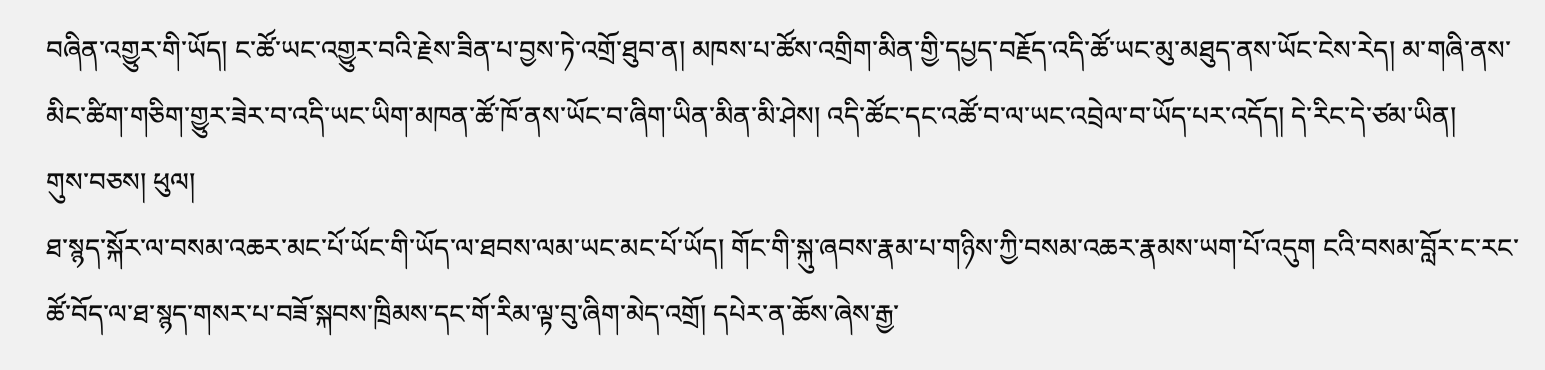བཞིན་འགྱུར་གི་ཡོད། ང་ཚོ་ཡང་འགྱུར་བའི་རྗེས་ཟིན་པ་བྱས་ཏེ་འགྲོ་ཐུབ་ན། མཁས་པ་ཚོས་འགྲིག་མིན་གྱི་དཔྱད་བརྗོད་འདི་ཚོ་ཡང་མུ་མཐུད་ནས་ཡོང་ངེས་རེད། མ་གཞི་ནས་མིང་ཚིག་གཅིག་གྱུར་ཟེར་བ་འདི་ཡང་ཡིག་མཁན་ཚོ་ཁོ་ནས་ཡོང་བ་ཞིག་ཡིན་མིན་མི་ཤེས། འདི་ཚོང་དང་འཚོ་བ་ལ་ཡང་འབྲེལ་བ་ཡོད་པར་འདོད། དེ་རིང་དེ་ཙམ་ཡིན།
གུས་བཅས། ཕུལ།
ཐ་སྙད་སྐོར་ལ་བསམ་འཆར་མང་པོ་ཡོང་གི་ཡོད་ལ་ཐབས་ལམ་ཡང་མང་པོ་ཡོད། གོང་གི་སྐུ་ཞབས་རྣམ་པ་གཉིས་ཀྱི་བསམ་འཆར་རྣམས་ཡག་པོ་འདུག ངའི་བསམ་བློར་ང་རང་ཚོ་བོད་ལ་ཐ་སྙད་གསར་པ་བཟོ་སྐབས་ཁྲིམས་དང་གོ་རིམ་ལྟ་བུ་ཞིག་མེད་འགྲོ། དཔེར་ན་ཆོས་ཞེས་རྒྱ་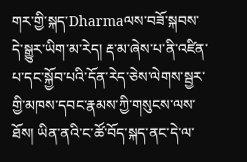གར་གྱི་སྐད་Dharmaལས་བཟོ་སྐབས་དེ་སྒྱུར་ཡིག་མ་རེད། རྡ་མ་ཞེས་པ་ནི་འཛིན་པ་དང་སྐྱོབ་པའི་དོན་རེད་ཅེས་ལེགས་སྦྱར་གྱི་མཁས་དབང་རྣམས་ཀྱི་གསུངས་ལས་ཐོས། ཡིན་ནའི་ང་ཚོ་བོད་སྐད་ནང་དེ་ལ་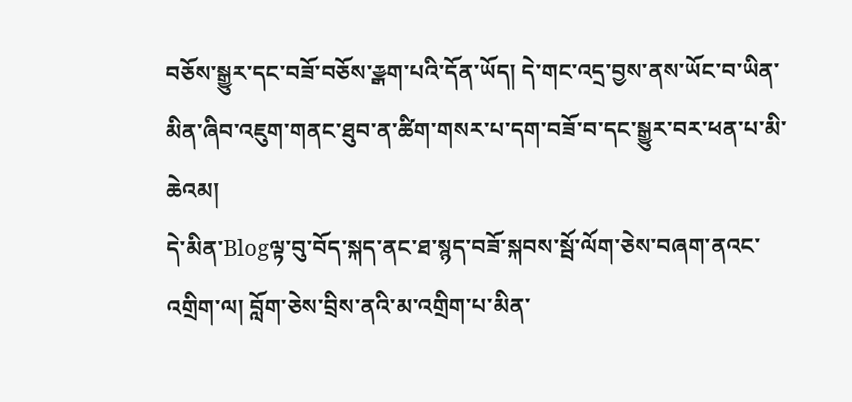བཅོས་སྒྱུར་དང་བཟོ་བཅོས་རྱྒག་པའི་དོན་ཡོད། དེ་གང་འདྲ་བྱས་ནས་ཡོང་བ་ཡིན་མིན་ཞིབ་འཇུག་གནང་ཐུབ་ན་ཚིག་གསར་པ་དག་བཟོ་བ་དང་སྒྱུར་བར་ཕན་པ་མི་ཆེའམ།
དེ་མིན་Blogལྟ་བུ་བོད་སྐད་ནང་ཐ་སྙད་བཟོ་སྐབས་སྦོ་ལོག་ཅེས་བཞག་ནའང་འགྲིག་ལ། བློག་ཅེས་བྲིས་ནའི་མ་འགྲིག་པ་མིན་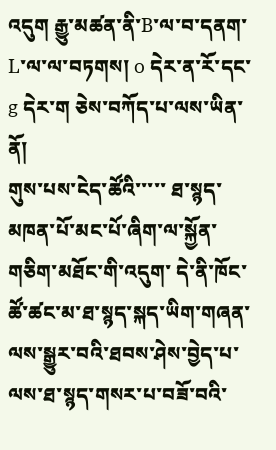འདུག རྒྱུ་མཚན་ནི་B་ལ་བ་དནག་L་ལ་ལ་བཏགས། o དེར་ན་རོ་དང་g དེར་ག ཅེས་བཀོད་པ་ལས་ཡིན་ནོ།
གུས་པས་ངེད་ཚོའི་་་་་ ཐ་སྙད་མཁན་པོ་མང་པོ་ཞིག་ལ་སྐྱོན་གཅིག་མཐོང་གི་འདུག་ དེ་ནི་ཁོང་ཚོ་ཚང་མ་ཐ་སྙད་སྐད་ཡིག་གཞན་ལས་སྒྱུར་བའི་ཐབས་ཤེས་བྱེད་པ་ལས་ཐ་སྙད་གསར་པ་བཟོ་བའི་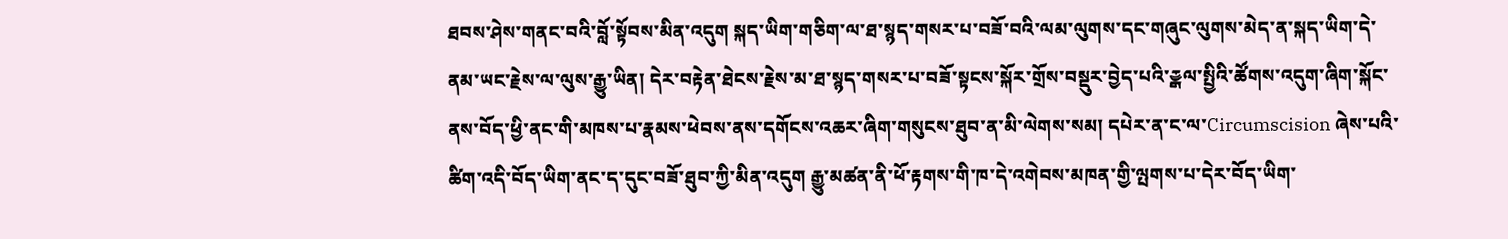ཐབས་ཤེས་གནང་བའི་བློ་སྟོབས་མིན་འདུག སྐད་ཡིག་གཅིག་ལ་ཐ་སྙད་གསར་པ་བཟོ་བའི་ལམ་ལུགས་དང་གཞུང་ལུགས་མེད་ན་སྐད་ཡིག་དེ་ནམ་ཡང་རྗེས་ལ་ལུས་རྒྱུ་ཡིན། དེར་བརྟེན་ཐེངས་རྗེས་མ་ཐ་སྙད་གསར་པ་བཟོ་སྟངས་སྐོར་གྲོས་བསྡུར་བྱེད་པའི་རྱྒལ་སྤྱིའི་ཚོགས་འདུག་ཞིག་སྐོང་ནས་བོད་ཕྱི་ནང་གི་མཁས་པ་རྣམས་ཕེབས་ནས་དགོངས་འཆར་ཞིག་གསུངས་ཐུབ་ན་མི་ལེགས་སམ། དཔེར་ན་ང་ལ་Circumscision ཞེས་པའི་ཚིག་འདི་བོད་ཡིག་ནང་ད་དུང་བཟོ་ཐུབ་ཀྱི་མིན་འདུག རྒྱུ་མཚན་ནི་ཕོ་རྟགས་གི་ཁ་དེ་འགེབས་མཁན་གྱི་ལྤགས་པ་དེར་བོད་ཡིག་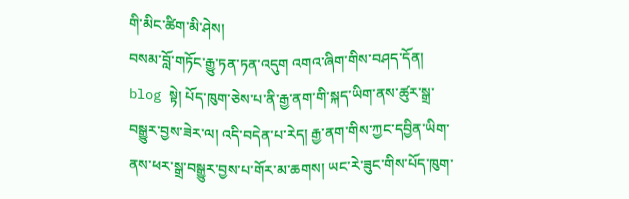གི་མིང་ཚིག་མི་ཤེས།
བསམ་བློ་གཏོང་རྒྱུ་ཏན་ཏན་འདུག འགའ་ཞིག་གིས་བཤད་དོན། blog སྟེ། པོད་ཁུག་ཅེས་པ་ནི་རྒྱ་ནག་གི་སྐད་ཡིག་ནས་ཚུར་སྒྲ་བསྒྱུར་བྱས་ཟེར་ལ། འདི་བདེན་པ་རེད། རྒྱ་ནག་གིས་ཀྱང་དབྱིན་ཡིག་ནས་ཕར་སྒྲ་བསྒྱུར་བྱས་པ་གོར་མ་ཆགས། ཡང་རེ་ཟུང་གིས་པོད་ཁུག་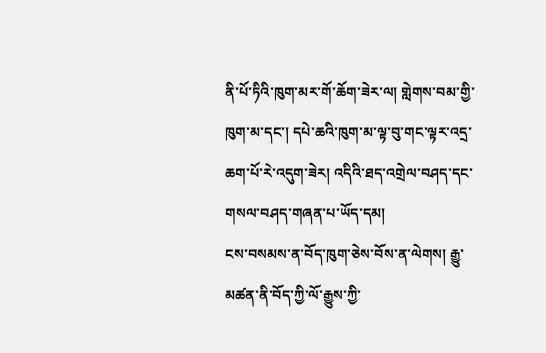ནི་པོ་ཏིའི་ཁུག་མར་གོ་ཆོག་ཟེར་ལ། གླེགས་བམ་གྱི་ཁུག་མ་དང་། དཔེ་ཆའི་ཁུག་མ་ལྟ་བུ་གང་ལྟར་འདྲ་ཆག་པོ་རེ་འདུག་ཟེར། འདིའི་ཐད་འགྲེལ་བཤད་དང་གསལ་བཤད་གཞན་པ་ཡོད་དམ།
ངས་བསམས་ན་བོད་ཁུག་ཅེས་བོས་ན་ལེགས། རྒྱུ་མཚན་ནི་བོད་ཀྱི་ལོ་རྒྱུས་ཀྱི་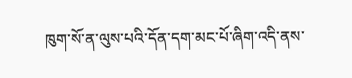ཁུག་སོ་ན་ལུས་པའི་དོན་དག་མང་པོ་ཞིག་འདི་ནས་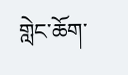གླེང་ཆོག་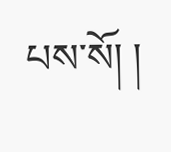པས་སོ། །